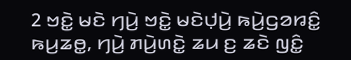2 ꤠꤢꤧ꤭ ꤗꤢꤧ ꤚꤣꤧ꤬ ꤠꤢꤧ꤭ ꤗꤢꤧꤓ꤫ꤣꤧ꤬ ꤒꤣꤧ꤬ꤞꤤꤙꤢꤨ꤭ ꤒꤣ꤬ꤘꤥ꤭, ꤚꤣꤧ꤬ ꤊꤣꤧ꤬ꤛꤢꤧ꤭ ꤘꤣ ꤢ꤬ ꤘꤢꤧ ꤜꤢꤨ꤭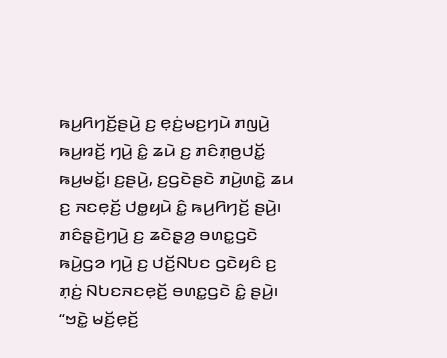ꤒꤣ꤬ꤖꤚꤢꤩ꤬ꤔꤣꤧ꤬ ꤢ꤬ ꤕ꤫ꤢꤦ꤬ꤗꤢ꤬ꤚꤣꤧ ꤊꤜꤣꤧ꤬ ꤒꤣ꤬ꤙꤢꤩ꤬ ꤚꤣꤧ꤬ ꤢꤨ꤭ ꤘꤣꤧ ꤢ꤬ ꤊꤢꤨꤊ꤫ꤥ꤬ꤓꤢꤩ꤭ ꤒꤣ꤬ꤗꤢꤩ꤭꤯ ꤢ꤬ꤔꤣꤧ꤬, ꤢ꤬ꤞꤢꤧꤔꤢꤧ ꤊꤣꤧ꤬ꤛꤢꤧ꤭ ꤘꤣ ꤢ꤬ ꤏꤢꤕ꤫ꤢꤩ꤬ ꤓꤥ꤭ꤟꤣꤧ ꤢꤨ꤭ ꤒꤣ꤬ꤖꤚꤢꤩ꤬ ꤔꤣꤧ꤬꤯ ꤊꤢꤨꤔ꤫ꤢꤧ꤬ꤚꤣꤧ꤬ ꤢ꤬ ꤘꤢꤧꤔ꤫ꤤ꤬ ꤋꤛꤢ꤭ꤞꤢꤧ ꤒꤣꤧ꤬ꤞꤤ ꤚꤣꤧ꤬ ꤢ꤬ ꤓꤢꤩ꤬ꤡꤝꤢ ꤞꤢꤧꤟꤢꤨ ꤢ꤬ ꤊ꤫ꤢꤦ꤬ ꤡꤝꤢꤏꤢꤕ꤫ꤢꤩ꤬ ꤋꤛꤢ꤭ꤞꤢꤧ ꤢꤨ꤭ ꤔꤣꤧ꤬꤯
“ꤠꤢꤧ꤭ ꤗꤢꤩ꤬ꤕ꤫ꤢꤩ꤬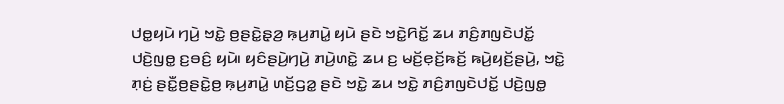ꤓꤥ꤭ꤟꤣꤧ ꤚꤣꤧ꤬ ꤠꤢꤧ꤭ ꤥ꤬ꤔꤢꤧ꤭ꤔ꤫ꤤ꤬ ꤒ꤫ꤣ꤬ꤊꤣꤧ꤭ ꤟꤣꤧ ꤔꤢꤧ ꤠꤢꤧ꤭ꤖꤢꤩ꤭ ꤘꤣ ꤊꤢꤨ꤬ꤊꤜꤢꤧꤓꤢꤩ꤭ ꤓꤢꤧ꤬ꤜꤥ꤭ ꤢ꤬ꤋꤢꤨ꤬ ꤟꤣꤧ꤯ ꤟꤢꤨꤔꤣꤧ꤬ꤚꤣꤧ꤬ ꤊꤣꤧ꤬ꤛꤢꤧ꤭ ꤘꤣ ꤢ꤬ ꤗꤢꤩ꤬ꤕ꤫ꤢꤩ꤬ꤒꤢꤩ꤬ ꤒꤣꤧ꤬ꤟꤢꤩ꤬ꤔꤣꤧ꤬, ꤠꤢꤧ꤭ ꤊ꤫ꤢꤦ꤬ ꤔꤢꤪ꤭ꤥ꤬ꤔꤢꤧ꤭ꤥ꤬ ꤒ꤫ꤣ꤬ꤊꤣꤧ꤭ ꤛꤢꤩ꤬ꤞꤤ꤭ ꤔꤢꤧ ꤠꤢꤧ꤭ ꤘꤣ ꤠꤢꤧ꤭ ꤊꤢꤨ꤬ꤊꤜꤢꤧꤓꤢꤩ꤭ ꤓꤢꤧ꤬ꤜꤥ꤭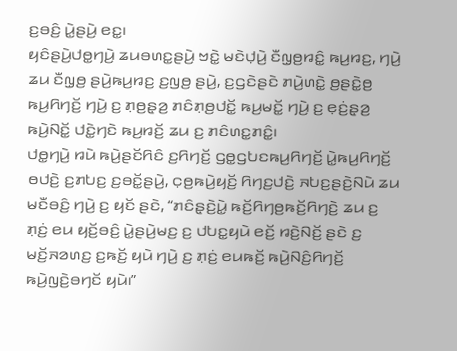ꤢ꤬ꤋꤢꤨ꤬ ꤣꤧ꤭ꤔꤣꤧ꤬ ꤕꤢ꤭꤯
ꤟꤢꤨꤔꤣꤧ꤬ꤓꤥ꤭ꤚꤣꤧ꤬ ꤘꤣꤋꤛꤢ꤭ꤔꤣꤧ꤬ ꤠꤢꤧ꤭ ꤗꤢꤧꤓ꤫ꤣꤧ꤬ ꤢꤪꤜ꤫ꤥ꤬ꤙꤢꤨ꤭ ꤒꤣ꤬ꤙꤢ꤬, ꤚꤣꤧ꤬ ꤘꤣ ꤢꤪꤜ꤫ꤥ꤬ ꤔꤣꤧ꤬ꤒꤣ꤬ꤙꤢ꤬ ꤢ꤬ꤜꤥ꤬ ꤔꤣꤧ꤬, ꤢ꤬ꤞꤢꤧꤔꤢꤧ ꤊꤣꤧ꤬ꤛꤢꤧ꤭ ꤥ꤬ꤔꤢꤧ꤭ꤥ꤬ ꤒꤣ꤬ꤖꤚꤢꤩ꤬ ꤚꤣꤧ꤬ ꤢ꤬ ꤊ꤫ꤥ꤬ꤔ꤫ꤤ꤬ ꤊꤢꤨꤊ꤫ꤥ꤬ꤓꤢꤩ꤭ ꤒꤣ꤬ꤗꤢꤩ꤭ ꤚꤣꤧ꤬ ꤢ꤬ ꤕ꤫ꤢꤦ꤬ꤔ꤫ꤤ꤬ ꤒꤣꤧ꤬ꤡꤢꤩ꤭ ꤓꤢꤧ꤭ꤚꤢꤧ ꤒꤣ꤬ꤙꤢꤩ꤬ ꤘꤣ ꤢ꤬ ꤊꤢꤨꤛꤢ꤭ꤊꤢꤨ꤭꤯
ꤓꤥ꤭ꤚꤣꤧ꤬ ꤙꤣꤧ ꤒꤣꤧ꤬ꤔꤢꤩꤖꤢꤨ ꤢ꤬ꤖꤚꤢꤩ꤬ ꤞꤥ꤭ꤞꤝꤢꤒꤣ꤬ꤖꤚꤢꤩ꤬ ꤣꤧ꤭ꤒꤣ꤬ꤖꤚꤢꤩ꤬ ꤥꤓꤢꤧ꤬ ꤢ꤬ꤊꤝꤢ꤬ ꤢ꤬ꤋꤢꤩ꤭ꤔꤣꤧ꤬, ꤍ꤫ꤥ꤬ꤒꤣꤧ꤬ꤟꤢꤩ꤬ ꤖꤚꤢ꤬ꤓꤢꤧ꤬ ꤏꤝꤢ꤬ꤔꤢꤧ꤬ꤡꤣꤧ ꤘꤣ ꤗꤢꤪꤋꤢꤨ꤬ ꤚꤣꤧ꤬ ꤢ꤬ ꤟꤢꤩ ꤔꤢꤧ, “ꤊꤢꤨꤔ꤫ꤢꤧ꤬ꤣꤧ꤭ ꤒꤢꤩ꤬ꤖꤚꤥ꤬ꤒꤢꤩ꤬ꤖꤚꤢꤧ꤬ ꤘꤣ ꤢ꤬ ꤊ꤫ꤢꤦ꤬ ꤕꤣ ꤟꤢꤩ꤬ꤋꤢꤨ꤬ ꤣꤧ꤭ꤔꤣꤧ꤬ꤗꤢ꤬ ꤢ꤬ ꤓꤝꤢ꤭ꤟꤣꤧ ꤕꤢꤩ꤬ ꤙꤢꤧ꤬ꤡꤢꤩ꤬ ꤔꤢꤧ ꤢ꤬ ꤗꤢꤩ꤬ꤏꤤꤛꤢ꤬ ꤢ꤬ꤒꤢꤩ꤬ ꤟꤣꤧ ꤚꤣꤧ꤬ ꤢ꤬ ꤊ꤫ꤢꤦ꤬ ꤕꤣꤒꤢꤩ꤬ ꤒꤣꤧ꤬ꤡꤢꤨ꤬ꤖꤚꤢꤩ꤬ ꤒꤣꤧ꤬ꤜꤢꤧ꤬ꤋꤚꤢꤩ ꤟꤣꤧ꤯”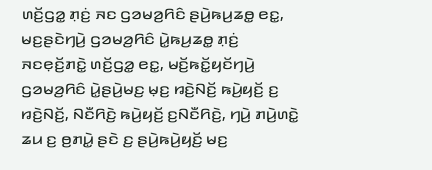ꤛꤢꤩ꤬ꤞꤤ꤭ ꤊ꤫ꤢꤦ꤬ ꤏꤢ ꤞꤤꤗꤤ꤬ꤖꤢꤨ ꤔꤣꤧ꤬ꤒꤣ꤬ꤘꤥ꤭ ꤕꤢ꤭, ꤗꤢ꤬ꤔꤢꤧꤚꤣꤧ꤬ ꤞꤤꤗꤤ꤬ꤖꤢꤨ ꤣꤧ꤭ꤒꤣ꤬ꤘꤥ꤭ ꤊ꤫ꤢꤦ꤬ ꤏꤢꤕ꤫ꤢꤩ꤬ꤊꤢꤧ꤭ ꤛꤢꤩ꤬ꤞꤤ꤭ ꤕꤢ꤭, ꤗꤢꤩ꤬ꤒꤢꤩ꤭ꤟꤢꤩꤚꤣꤧ꤬ ꤞꤤꤗꤤ꤬ꤖꤢꤨ ꤣꤧ꤭ꤔꤣꤧ꤬ꤗꤢ꤬ ꤗ꤫ꤢ꤬ ꤙꤢꤧ꤬ꤡꤢꤩ꤬ ꤒꤣꤧ꤬ꤟꤢꤩ꤬ ꤢ꤬ ꤙꤢꤧ꤬ꤡꤢꤩ꤬, ꤡꤢꤪꤖꤢꤧ꤬ ꤒꤣꤧ꤬ꤟꤢꤩ꤬ ꤢ꤬ꤡꤢꤪꤖꤢꤧ꤬, ꤚꤣꤧ꤬ ꤊꤣꤧ꤬ꤛꤢꤧ꤭ ꤘꤣ ꤢ꤬ ꤥ꤬ꤊꤣꤧ꤭ ꤔꤢꤧ ꤢ꤬ ꤔꤣꤧ꤬ꤒꤣꤧ꤬ꤟꤢꤩ꤬ ꤗꤢ꤬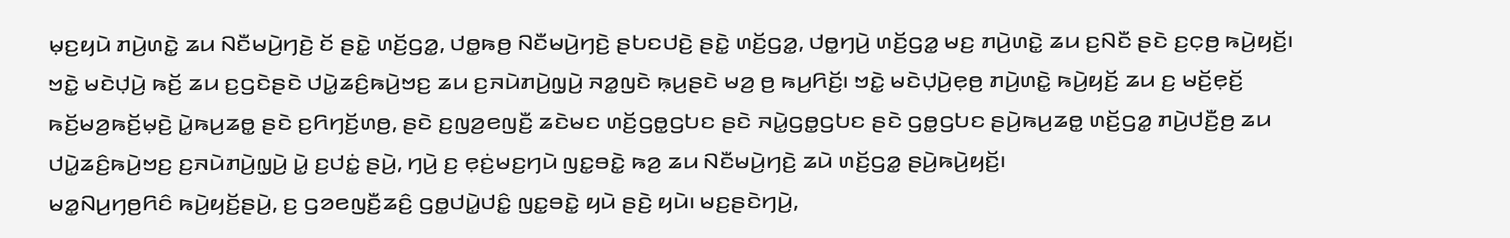ꤗ꤫ꤢ꤬ꤟꤣꤧ ꤊꤣꤧ꤬ꤛꤢꤧ꤭ ꤘꤣ ꤡꤢꤪꤗꤣꤧ꤬ꤚꤢꤧ꤬ ꤢꤩ ꤔꤢꤧ꤭ ꤛꤢꤩ꤬ꤞꤤ꤭, ꤓꤥ꤭ꤒꤥ꤬ ꤡꤢꤪꤗꤣꤧ꤬ꤚꤢꤧ꤬ ꤔꤝꤢꤓꤢꤧ꤬ ꤔꤢꤧ꤭ ꤛꤢꤩ꤬ꤞꤤ꤭, ꤓꤥ꤭ꤚꤣꤧ꤬ ꤛꤢꤩ꤬ꤞꤤ꤭ ꤗꤢ꤬ ꤊꤣꤧ꤬ꤛꤢꤧ꤭ ꤘꤣ ꤢ꤬ꤡꤢꤪ ꤔꤢꤧ ꤢ꤬ꤍ꤫ꤥ꤬ ꤒꤣꤧ꤬ꤟꤢꤩ꤬꤯
ꤠꤢꤧ꤭ ꤗꤢꤧꤓ꤫ꤣꤧ꤬ ꤒꤢꤩ꤬ ꤘꤣ ꤢ꤬ꤞꤢꤧꤔꤢꤧ ꤓꤣꤧ꤭ꤘꤢꤨ꤬ꤒꤣꤧ꤬ꤠꤢ꤬ ꤘꤣ ꤢ꤬ꤏꤣꤧꤊꤣꤧ꤬ꤜ꤫ꤣꤧ꤬ ꤏꤤ꤭ꤜꤢꤧ ꤒ꤫ꤣ꤬ꤔꤢꤧ ꤗꤤ꤬ ꤥ꤬ ꤒꤣ꤬ꤖꤢꤩ꤬꤯ ꤠꤢꤧ꤭ ꤗꤢꤧꤓ꤫ꤣꤧ꤬ꤕ꤫ꤥ꤬ ꤊꤣꤧ꤬ꤛꤢꤧ꤭ ꤒꤣꤧ꤬ꤟꤢꤩ꤬ ꤘꤣ ꤢ꤬ ꤗꤢꤩ꤬ꤕ꤫ꤢꤩ꤬ ꤒꤢꤩ꤬ꤗꤤ꤬ꤒꤢꤩ꤬ꤗ꤫ꤢꤧ꤬ ꤣꤧ꤭ꤒꤣ꤬ꤘꤥ꤭ ꤔꤢꤧ ꤢ꤬ꤖꤚꤢꤩ꤬ꤛꤥ꤬, ꤔꤢꤧ ꤢ꤬ꤜꤤ꤬ꤕꤜꤢꤪ꤬ ꤘꤢꤧꤗꤢ ꤛꤢꤩ꤬ꤞꤥ꤭ꤞꤝꤢ ꤔꤢꤧ ꤏꤣꤧ꤭ꤞꤥ꤭ꤞꤝꤢ ꤔꤢꤧ ꤞꤥ꤭ꤞꤝꤢ ꤔꤣꤧ꤬ꤒꤣ꤬ꤘꤥ꤭ ꤛꤢꤩ꤬ꤞꤤ꤭ ꤊꤣꤧ꤬ꤓꤢꤪ꤬ꤥ꤬ ꤘꤣ ꤓꤣꤧ꤭ꤘꤢꤨ꤬ꤒꤣꤧ꤬ꤠꤢ꤬ ꤢ꤬ꤏꤣꤧꤊꤣꤧ꤬ꤜ꤫ꤣꤧ꤬ ꤣꤧ꤭ ꤢ꤬ꤓꤢꤦ꤭ ꤔꤣꤧ꤬, ꤚꤣꤧ꤬ ꤢ꤬ ꤕ꤫ꤢꤦ꤬ꤗꤢ꤬ꤚꤣꤧ ꤜꤢ꤭ꤋꤢꤧ꤭ ꤒꤤ꤬ ꤘꤣ ꤡꤢꤪꤗꤣꤧ꤬ꤚꤢꤧ꤬ ꤘꤣꤧ ꤛꤢꤩ꤬ꤞꤤ꤭ ꤔꤣꤧ꤬ꤒꤣꤧ꤬ꤟꤢꤩ꤬꤯
ꤗꤤ꤭ꤡꤣ꤬ꤚꤥ꤬ꤖꤢꤨ ꤒꤣꤧ꤬ꤟꤢꤩ꤬ꤔꤣꤧ꤬, ꤢ꤬ ꤞꤤꤕꤜꤢꤪ꤬ꤘꤢꤨ꤬ ꤞꤥ꤭ꤓꤣꤧ꤭ꤓꤢꤨ꤭ ꤜꤢ꤭ꤋꤢꤧ꤭ ꤟꤣꤧ ꤔꤢꤧ꤬ ꤟꤣꤧ꤯ ꤗꤢ꤬ꤔꤢꤧꤚꤣꤧ꤬,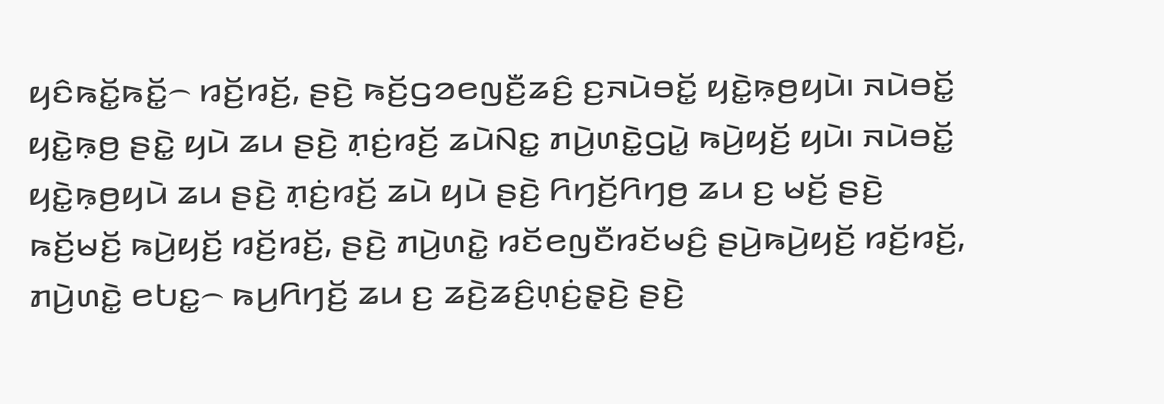ꤟꤢꤨꤒꤢꤩ꤭ꤒꤢꤩ꤭꤮ ꤙꤢꤩ꤬ꤙꤢꤩ꤬, ꤔꤢꤧ꤬ ꤒꤢꤩ꤬ꤞꤤꤕꤜꤢꤪ꤬ꤘꤢꤨ꤬ ꤢ꤬ꤏꤣꤧꤋꤢꤩ꤭ ꤟꤢꤧ꤭ꤒ꤫ꤥ꤬ꤟꤣꤧ꤯ ꤏꤣꤧꤋꤢꤩ꤭ ꤟꤢꤧ꤭ꤒ꤫ꤥ꤬ ꤔꤢꤧ꤭ ꤟꤣꤧ ꤘꤣ ꤔꤢꤧ꤬ ꤊ꤫ꤢꤦ꤬ꤙꤢꤩ꤬ ꤘꤣꤧꤡꤢ꤭ ꤊꤣꤧ꤬ꤛꤢꤧ꤭ꤞꤣꤧ꤭ ꤒꤣꤧ꤬ꤟꤢꤩ꤬ ꤟꤣꤧ꤯ ꤏꤣꤧꤋꤢꤩ꤭ ꤟꤢꤧ꤭ꤒ꤫ꤥ꤬ꤟꤣꤧ ꤘꤣ ꤔꤢꤧ꤬ ꤊ꤫ꤢꤦ꤬ꤙꤢꤩ꤬ ꤘꤣꤧ ꤟꤣꤧ ꤔꤢꤧ꤬ ꤖꤚꤢꤩ꤬ꤖꤚꤥ꤬ ꤘꤣ ꤢ꤬ ꤗꤢꤩ꤬ ꤔꤢꤧ꤬ ꤒꤢꤩ꤬ꤗꤢꤩ꤬ ꤒꤣꤧ꤬ꤟꤢꤩ꤬ ꤙꤢꤩ꤬ꤙꤢꤩ꤬, ꤔꤢꤧ꤬ ꤊꤣꤧ꤬ꤛꤢꤧ꤭ ꤙꤢꤩꤕꤜꤢꤪꤙꤢꤩꤗꤢꤨ꤬ ꤔꤣꤧ꤬ꤒꤣꤧ꤬ꤟꤢꤩ꤬ ꤙꤢꤩ꤬ꤙꤢꤩ꤬, ꤊꤣꤧ꤬ꤛꤢꤧ꤭ ꤕꤝꤢ꤭꤮ ꤒꤣ꤬ꤖꤚꤢꤩ꤬ ꤘꤣ ꤢ꤬ ꤘꤢꤧ꤬ꤘꤢꤨ꤬ꤛ꤫ꤢꤦ꤬ꤔ꤫ꤢꤧ꤬ ꤔꤢꤧ꤬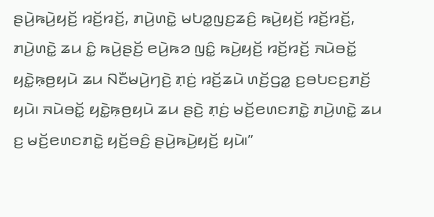ꤔꤣꤧ꤬ꤒꤣꤧ꤬ꤟꤢꤩ꤬ ꤙꤢꤩ꤬ꤙꤢꤩ꤬, ꤊꤣꤧ꤬ꤛꤢꤧ꤭ ꤗꤝꤤ꤭ꤜꤢ꤬ꤘꤢꤨ꤬ ꤒꤣꤧ꤬ꤟꤢꤩ꤬ ꤙꤢꤩ꤬ꤙꤢꤩ꤬, ꤊꤣꤧ꤬ꤛꤢꤧ꤭ ꤘꤣ ꤢꤨ꤭ ꤒꤣꤧ꤬ꤔꤢꤩ꤬ ꤕꤣꤧ꤬ꤒꤤ ꤜꤢꤨ꤭ ꤒꤣꤧ꤬ꤟꤢꤩ꤬ ꤙꤢꤩ꤬ꤙꤢꤩ꤬ ꤏꤣꤧꤋꤢꤩ꤭ ꤟꤢꤧ꤭ꤒ꤫ꤥ꤬ꤟꤣꤧ ꤘꤣ ꤡꤢꤪꤗꤣꤧ꤬ꤚꤢꤧ꤬ ꤊ꤫ꤢꤦ꤬ ꤙꤢꤩ꤬ꤘꤣꤧ ꤛꤢꤩ꤬ꤞꤤ꤭ ꤢ꤬ꤋꤝꤢꤢ꤬ꤊꤢꤩ꤬ ꤟꤣꤧ꤯ ꤏꤣꤧꤋꤢꤩ꤭ ꤟꤢꤧ꤭ꤒ꤫ꤥ꤬ꤟꤣꤧ ꤘꤣ ꤔꤢꤧ꤬ ꤊ꤫ꤢꤦ꤬ ꤗꤢꤩ꤬ꤕꤛꤢꤊꤢꤧ꤭ ꤊꤣꤧ꤬ꤛꤢꤧ꤭ ꤘꤣ ꤢ꤬ ꤗꤢꤩ꤬ꤕꤛꤢꤊꤢꤧ꤭ ꤟꤢꤩ꤬ꤋꤢꤨ꤬ ꤔꤣꤧ꤬ꤒꤣꤧ꤬ꤟꤢꤩ꤬ ꤟꤣꤧ꤯”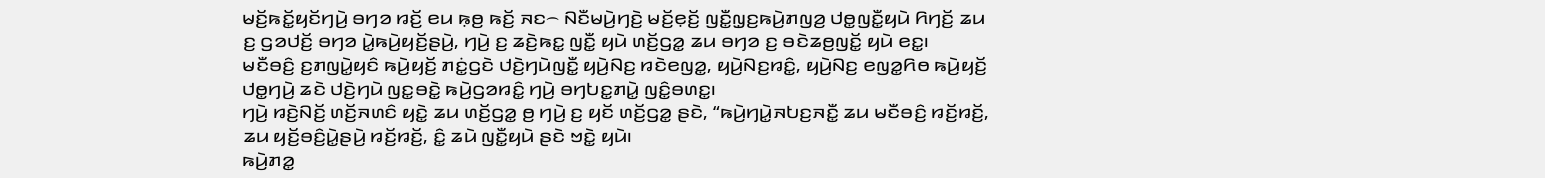ꤗꤢꤩ꤬ꤒꤢꤩ꤭ꤟꤢꤩꤚꤣꤧ꤬ ꤋꤚꤤ ꤙꤢꤩ꤬ ꤕꤣ ꤒ꤫ꤥ꤬ ꤒꤢꤩ꤬ ꤏꤢ꤮ ꤡꤢꤪꤗꤣꤧ꤬ꤚꤢꤧ꤬ ꤗꤢꤩ꤬ꤕ꤫ꤢꤩ꤬ ꤜꤢꤪ꤭ꤜ꤫ꤢ꤬ꤒꤣꤧ꤬ꤊꤜꤤ꤬ ꤓꤥ꤭ꤜꤢꤪ꤭ꤟꤣꤧ ꤖꤚꤢꤩ꤬ ꤘꤣ ꤢ꤬ ꤞꤤꤓꤢꤩ꤬ ꤋꤚꤤ ꤣꤧ꤭ꤒꤣꤧ꤬ꤟꤢꤩ꤬ꤔꤣꤧ꤬, ꤚꤣꤧ꤬ ꤢ꤬ ꤘꤢꤧ꤬ꤒꤢ꤭ ꤜꤢꤪ꤭ ꤟꤣꤧ ꤛꤢꤩ꤬ꤞꤤ꤭ ꤘꤣ ꤋꤚꤤ ꤢ꤬ ꤋꤢꤧꤘꤥ꤬ꤜꤢꤩ꤭ ꤟꤣꤧ ꤕꤢ꤭꤯
ꤗꤢꤪꤋꤢꤨ꤬ ꤢ꤬ꤊꤜꤣꤧ꤭ꤟꤢꤨ ꤒꤣꤧ꤬ꤟꤢꤩ꤬ ꤊꤢꤦ꤭ꤞꤢꤧ ꤓꤢꤧ꤬ꤚꤣꤧꤜꤢꤪ꤭ ꤟꤣꤧ꤬ꤡꤢ꤬ ꤙꤢꤧꤕꤜꤤ꤭, ꤟꤣꤧ꤬ꤡꤢ꤬ꤙꤢꤨ꤭, ꤟꤣꤧ꤬ꤡꤢ꤬ ꤕꤜꤤ꤭ꤖꤥ ꤒꤣꤧ꤬ꤟꤢꤩ꤬ ꤓꤥ꤭ꤚꤣꤧ꤬ ꤘꤢꤧ ꤓꤢꤧ꤬ꤚꤣꤧ ꤜꤢ꤭ꤋꤢꤧ꤭ ꤒꤣꤧ꤬ꤞꤤꤙꤢꤨ꤭ ꤚꤣꤧ꤬ ꤋꤚꤝꤢ꤭ꤊꤣꤧ꤭ ꤜꤢꤨ꤭ꤋꤛꤢ꤭꤯
ꤚꤣꤧ꤬ ꤙꤢꤧ꤬ꤡꤢꤩ꤬ ꤛꤢꤩ꤬ꤏꤛꤢꤨ ꤟꤢꤧ꤭ ꤘꤣ ꤛꤢꤩ꤬ꤞꤤ꤭ ꤥ꤬ ꤚꤣꤧ꤬ ꤢ꤬ ꤟꤢꤩ ꤛꤢꤩ꤬ꤞꤤ꤭ ꤔꤢꤧ, “ꤒꤣꤧ꤬ꤚꤣꤧ꤭ꤏꤝꤢ꤬ꤏꤢꤪ꤭ ꤘꤣ ꤗꤢꤪꤋꤢꤨ꤬ ꤙꤢꤩ꤬ꤙꤢꤩ꤬, ꤘꤣ ꤟꤢꤩ꤬ꤋꤢꤨ꤬ꤣꤧ꤭ꤔꤣꤧ꤬ ꤙꤢꤩ꤬ꤙꤢꤩ꤬, ꤢꤨ꤭ ꤘꤣꤧ ꤜꤢꤪ꤭ꤟꤣꤧ ꤔꤢꤧ ꤠꤢꤧ꤭ ꤟꤣꤧ꤯
ꤒꤣꤧ꤬ꤊꤤ꤭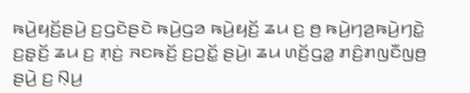ꤒꤣꤧ꤬ꤟꤢꤩ꤬ꤔꤣꤧ꤬ ꤢ꤬ꤞꤢꤧꤔꤢꤧ ꤒꤣꤧ꤬ꤞꤤ ꤒꤣꤧ꤬ꤟꤢꤩ꤬ ꤘꤣ ꤢ꤬ ꤥ꤬ ꤒꤣꤧ꤬ꤚꤤ꤬ꤒꤣꤧ꤬ꤚꤢꤧ꤭ ꤢ꤬ꤔ꤫ꤢꤩ꤬ ꤘꤣ ꤢ꤬ ꤊ꤫ꤢꤦ꤬ ꤏꤢꤒꤢꤩ꤬ ꤢ꤬ꤑꤢꤩ꤭ ꤔꤣꤧ꤬꤯ ꤘꤣ ꤛꤢꤩ꤬ꤞꤤ꤭ ꤊꤢꤨ꤬ꤊꤜꤢꤪꤜꤥ꤬ ꤔꤣꤧ꤬ ꤢ꤬ ꤡ꤫ꤣ꤬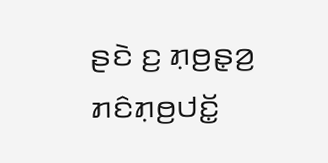ꤔꤢꤧ ꤢ꤬ ꤊ꤫ꤥ꤬ꤔ꤫ꤤ꤬ ꤊꤢꤨꤊ꤫ꤥ꤬ꤓꤢꤩ꤭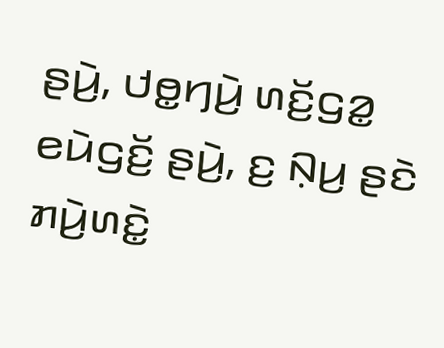ꤔꤣꤧ꤬, ꤓꤥ꤭ꤚꤣꤧ꤬ ꤛꤢꤩ꤬ꤞꤤ꤭ ꤕꤣꤧꤞꤢꤩ꤬ ꤔꤣꤧ꤬, ꤢ꤬ ꤡ꤫ꤣ꤬ ꤔꤢꤧ ꤊꤣꤧ꤬ꤛꤢꤧ꤭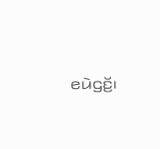ꤕꤣꤧꤞꤢꤩ꤬꤯